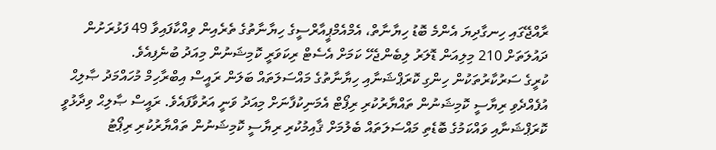ރާއްޖޭގައި ހިނގާދިޔަ އެންމެ ބޮޑު ހިޔާނާތް، އެމްއެމްޕީއާރްސީގެ ހިޔާނާތުގެ ތެރެއިން ވިއްކާފައިވާ 49 ފަޅުރަށުން ދައުލަތަށް 210 މިލިއަން ޑޮލަރު ލިބެންޖެހޭ ކަމަށް އެސެޓް ރިކަވަރީ ކޮމިޝަނުން މިއަދު ބުނެފިއެވެ.
ކުރީގެ ސަރުކާރުތަކުން ހިންގި ކޮރަޕްޝަނާއި ހިޔާނާތުގެ މައްސަލަތައް ބަލަން ރައީސް އިބްރާހިމް މުހައްމަދު ޞާލިޙް އުފެއްދެވި ރިޔާސީ ކޮމިޝަނުން ތައްޔާރުކުރި ރިޕޯޓް އެމަނިކުފާނަށް މިއަދު ވަނީ އަރުވާފައެވެ. ރައީސް ޞާލިޙް ވިދާޅުވީ ކޮރަޕްޝަނާއި ވައްކަމުގެ ބޮޑެތި މައްސަލަތައް ބެލުމަށް ޤާއިމުކުރި ރިޔާސީ ކޮމިޝަނުން ތައްޔާރުކުރި ރިޕޯޓު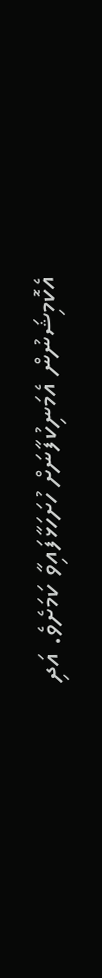އެކޮމިޝަނުން އެމަނިކުފާނަށް ހުށަހަޅާފައިވާ ކަމަށެވެ. އަދި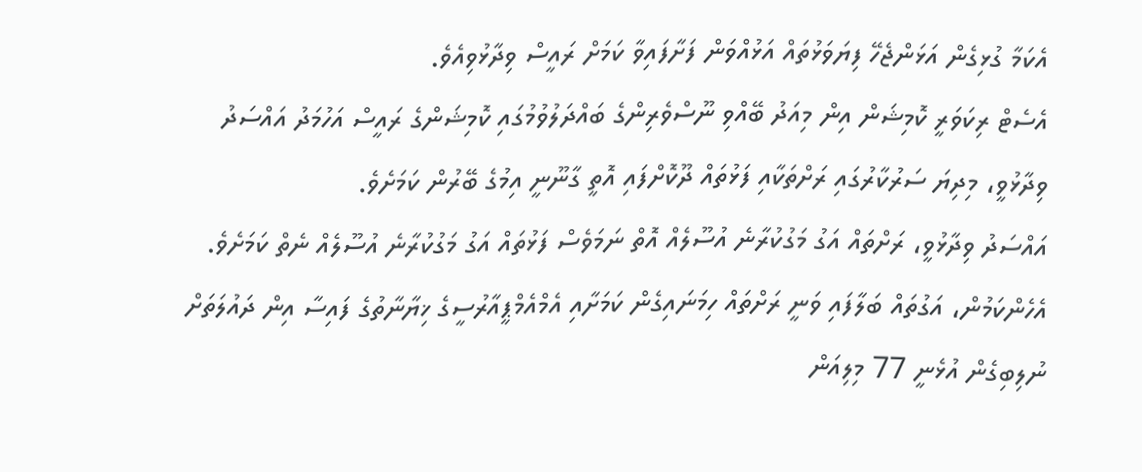އެކަމާ ގުޅިގެން އަޅަންޖެހޭ ފިޔަވަޅުތައް އަޅުއްވަން ފަށާފައިވާ ކަމަށް ރައީސް ވިދާޅުވިއެވެ.
އެސެޓް ރިކަވަރީ ކޮމިޝަން އިން މިއަދު ބޭއްވި ނޫސްވެރިންގެ ބައްދަލުވުމުގައި ކޮމިޝަންގެ ރައީސް އަހުމަދު އައްސަދު ވިދާޅުވީ، މިދިޔަ ސަރުކާރުގައި ރަށްތަކާއި ފަޅުތައް ދޫކޮށްފައި އޮތީ ގާނޫނީ އިމުގެ ބޭރުން ކަމަށެވެ.
އައްސަދު ވިދާޅުވީ، ރަށްތައް އަގު މަގުކުރާނެ އުސޫލެއް އޮތް ނަމަވެސް ފަޅުތައް އަގު މަގުކުރާނެ އުސޫލެއް ނެތް ކަމަށެވެ. އެހެންކަމުން، އަގުތައް ބަލާފައި ވަނީ ރަށްތައް ހިމަނައިގެން ކަމަށާއި އެމްއެމްޕީއާރުސީގެ ޚިޔާނާތުގެ ފައިސާ އިން ދައުލަތަށް ނުލިބިގެން އުޅެނީ 77 މިލިއަން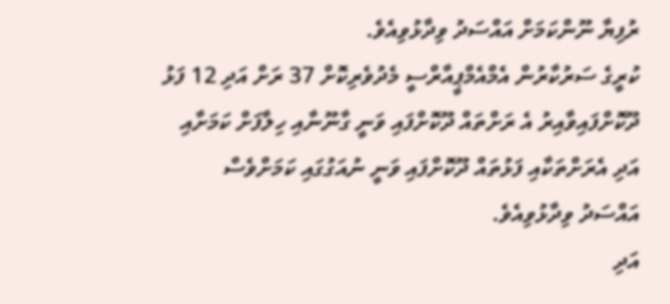ރުފިޔާ ނޫންކަމަށް އައްސަދު ވިދާޅުވިއެވެ.
ކުރީގެ ސަރުކާރުން އެމްއެމްޕީއާރްސީ މެދުވެރިކޮށް 37 ރަށް އަދި 12 ފަޅު ދޫކޮށްފައިވާއިރު އެ ރަށްތައް ދޫކޮށްފައި ވަނީ ގާނޫނާއި ހިލާފަށް ކަމަށާއި އަދި އެރަށްތަކާއި ފަޅުތައް ދޫކޮށްފައި ވަނީ ނުއަގުގައި ކަމަށްވެސް އައްސަދު ވިދާޅުވިއެވެ.
އަދި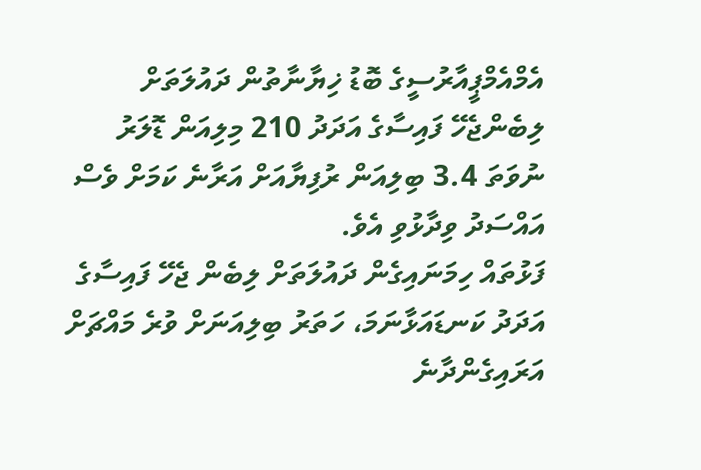އެމްއެމްޕީއާރުސީގެ ބޮޑު ޚިޔާނާތުން ދައުލަތަށް ލިބެންޖެހޭ ފައިސާގެ އަދަދު 210 މިލިއަން ޑޮލަރު ނުވަތަ 3.4 ބިލިއަން ރުފިޔާއަށް އަރާނެ ކަމަށް ވެސް އައްސަދު ވިދާޅުވި އެވެ.
ފަޅުތައް ހިމަނައިގެން ދައުލަތަށް ލިބެން ޖެހޭ ފައިސާގެ އަދަދު ކަނޑައަޅާނަމަ، ހަތަރު ބިލިއަނަށް ވުރެ މައްޗަށް އަރައިގެންދާނެ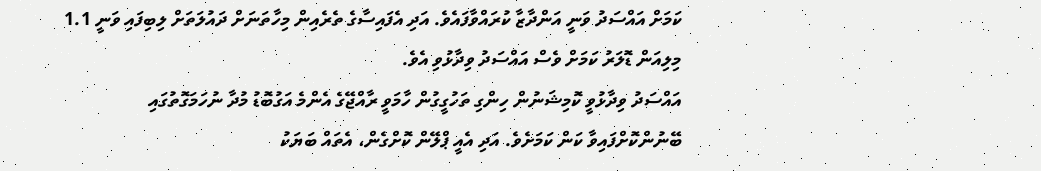ކަމަށް އައްސަދު ވަނީ އަންދާޒާ ކުރައްވާފައެވެ. އަދި އެފައިސާގެ ތެރެއިން މިހާތަނަށް ދައުލަތަށް ލިބިފައި ވަނީ 1.1 މިލިއަން ޑޮލަރު ކަމަށް ވެސް އައްސަދު ވިދާޅުވި އެވެ.
އައްސަދު ވިދާޅުވީ ކޮމިޝަނުން ހިންގި ތަހުގީގުން ހާމަވީ ރާއްޖޭގެ އެންމެ އަގުބޮޑު މުދާ ނުހަމަގޮތުގައި ބޭނުންކޮށްފައިވާ ކަން ކަމަށެވެ. އަދި އެއީ ޕްލޭން ކޮށްގެން، އެތައް ބަޔަކު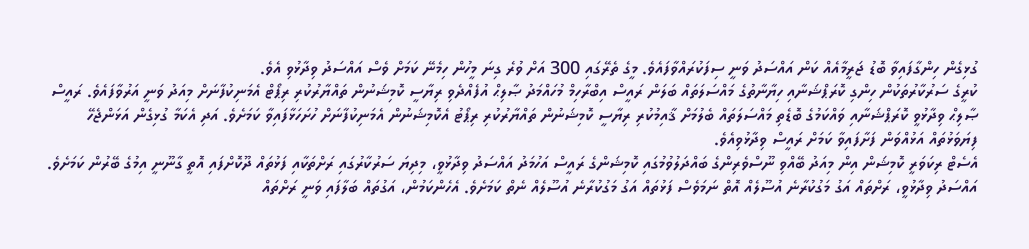ގުޅިގެން ހިންގާފައިވާ ބޮޑު ޖަރީމާއެއް ކަން އައްސަދު ވަނީ ސިފަކުރައްވާފައެވެ. މީގެ ތެރޭގައި 300 އަށް ވުރެ ގިނަ މީހުން ހިމެނޭ ކަމަށް ވެސް އައްސަދު ވިދާޅުވި އެވެ.
ކުރީގެ ސަރުކާރުތަކުން ހިންގި ކޮރަޕްޝަނާއި ހިޔާނާތުގެ މައްސަލަތައް ބަލަން ރައީސް އިބްރާހިމް މުހައްމަދު ޞާލިޙް އުފެއްދެވި ރިޔާސީ ކޮމިޝަނުން ތައްޔާރުކުރި ރިޕޯޓް އެމަނިކުފާނަށް މިއަދު ވަނީ އަރުވާފައެވެ. ރައީސް ޞާލިޙް ވިދާޅުވީ ކޮރަޕްޝަނާއި ވައްކަމުގެ ބޮޑެތި މައްސަލަތައް ބެލުމަށް ޤާއިމުކުރި ރިޔާސީ ކޮމިޝަނުން ތައްޔާރުކުރި ރިޕޯޓު އެކޮމިޝަނުން އެމަނިކުފާނަށް ހުށަހަޅާފައިވާ ކަމަށެވެ. އަދި އެކަމާ ގުޅިގެން އަޅަންޖެހޭ ފިޔަވަޅުތައް އަޅުއްވަން ފަށާފައިވާ ކަމަށް ރައީސް ވިދާޅުވިއެވެ.
އެސެޓް ރިކަވަރީ ކޮމިޝަން އިން މިއަދު ބޭއްވި ނޫސްވެރިންގެ ބައްދަލުވުމުގައި ކޮމިޝަންގެ ރައީސް އަހުމަދު އައްސަދު ވިދާޅުވީ، މިދިޔަ ސަރުކާރުގައި ރަށްތަކާއި ފަޅުތައް ދޫކޮށްފައި އޮތީ ގާނޫނީ އިމުގެ ބޭރުން ކަމަށެވެ.
އައްސަދު ވިދާޅުވީ، ރަށްތައް އަގު މަގުކުރާނެ އުސޫލެއް އޮތް ނަމަވެސް ފަޅުތައް އަގު މަގުކުރާނެ އުސޫލެއް ނެތް ކަމަށެވެ. އެހެންކަމުން، އަގުތައް ބަލާފައި ވަނީ ރަށްތައް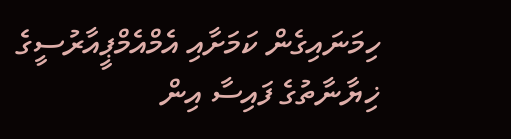ހިމަނައިގެން ކަމަށާއި އެމްއެމްޕީއާރުސީގެ ޚިޔާނާތުގެ ފައިސާ އިން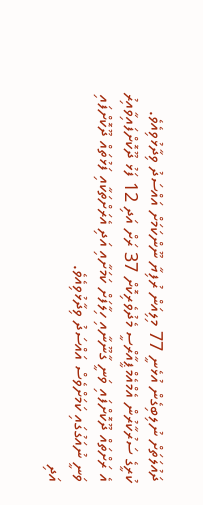ދައުލަތަށް ނުލިބިގެން އުޅެނީ 77 މިލިއަން ރުފިޔާ ނޫންކަމަށް އައްސަދު ވިދާޅުވިއެވެ.
ކުރީގެ ސަރުކާރުން އެމްއެމްޕީއާރްސީ މެދުވެރިކޮށް 37 ރަށް އަދި 12 ފަޅު ދޫކޮށްފައިވާއިރު އެ ރަށްތައް ދޫކޮށްފައި ވަނީ ގާނޫނާއި ހިލާފަށް ކަމަށާއި އަދި އެރަށްތަކާއި ފަޅުތައް ދޫކޮށްފައި ވަނީ ނުއަގުގައި ކަމަށްވެސް އައްސަދު ވިދާޅުވިއެވެ.
އަދި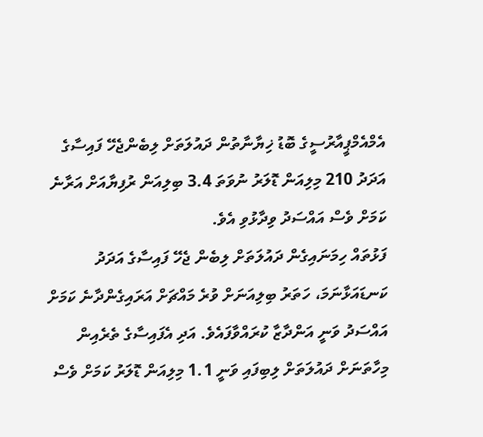އެމްއެމްޕީއާރުސީގެ ބޮޑު ޚިޔާނާތުން ދައުލަތަށް ލިބެންޖެހޭ ފައިސާގެ އަދަދު 210 މިލިއަން ޑޮލަރު ނުވަތަ 3.4 ބިލިއަން ރުފިޔާއަށް އަރާނެ ކަމަށް ވެސް އައްސަދު ވިދާޅުވި އެވެ.
ފަޅުތައް ހިމަނައިގެން ދައުލަތަށް ލިބެން ޖެހޭ ފައިސާގެ އަދަދު ކަނޑައަޅާނަމަ، ހަތަރު ބިލިއަނަށް ވުރެ މައްޗަށް އަރައިގެންދާނެ ކަމަށް އައްސަދު ވަނީ އަންދާޒާ ކުރައްވާފައެވެ. އަދި އެފައިސާގެ ތެރެއިން މިހާތަނަށް ދައުލަތަށް ލިބިފައި ވަނީ 1.1 މިލިއަން ޑޮލަރު ކަމަށް ވެސް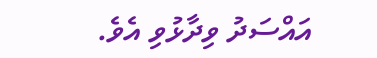އައްސަދު ވިދާޅުވި އެވެ.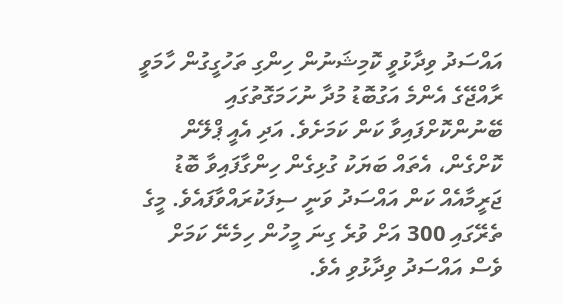އައްސަދު ވިދާޅުވީ ކޮމިޝަނުން ހިންގި ތަހުގީގުން ހާމަވީ ރާއްޖޭގެ އެންމެ އަގުބޮޑު މުދާ ނުހަމަގޮތުގައި ބޭނުންކޮށްފައިވާ ކަން ކަމަށެވެ. އަދި އެއީ ޕްލޭން ކޮށްގެން، އެތައް ބަޔަކު ގުޅިގެން ހިންގާފައިވާ ބޮޑު ޖަރީމާއެއް ކަން އައްސަދު ވަނީ ސިފަކުރައްވާފައެވެ. މީގެ ތެރޭގައި 300 އަށް ވުރެ ގިނަ މީހުން ހިމެނޭ ކަމަށް ވެސް އައްސަދު ވިދާޅުވި އެވެ.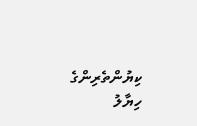ކިޔުންތެރިންގެ ހިޔާލު